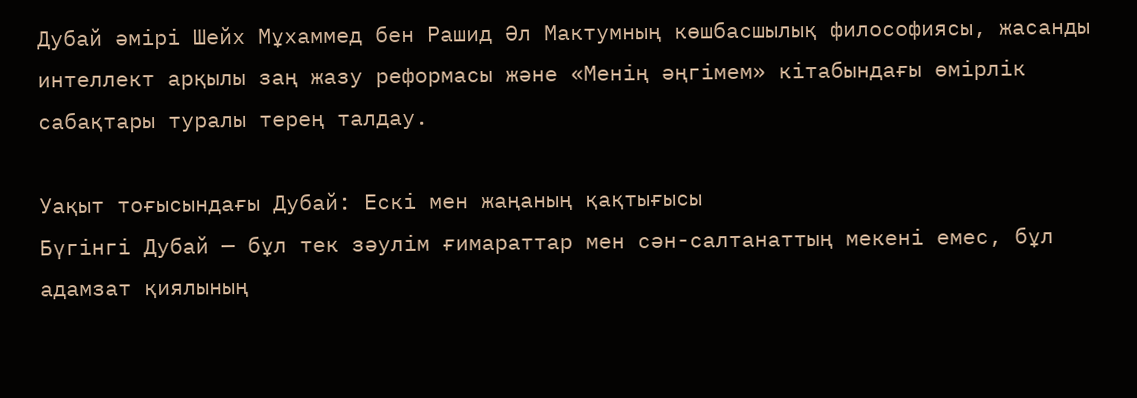Дубай әмірі Шейх Мұхаммед бен Рашид Әл Мактумның көшбасшылық философиясы, жасанды интеллект арқылы заң жазу реформасы және «Менің әңгімем» кітабындағы өмірлік сабақтары туралы терең талдау.

Уақыт тоғысындағы Дубай: Ескі мен жаңаның қақтығысы
Бүгінгі Дубай — бұл тек зәулім ғимараттар мен сән-салтанаттың мекені емес, бұл адамзат қиялының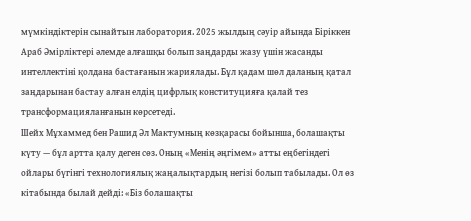мүмкіндіктерін сынайтын лаборатория. 2025 жылдың сәуір айында Біріккен Араб Әмірліктері әлемде алғашқы болып заңдарды жазу үшін жасанды интеллектіні қолдана бастағанын жариялады. Бұл қадам шөл даланың қатал заңдарынан бастау алған елдің цифрлық конституцияға қалай тез трансформацияланғанын көрсетеді.
Шейх Мұхаммед бен Рашид Әл Мактумның көзқарасы бойынша, болашақты күту — бұл артта қалу деген сөз. Оның «Менің әңгімем» атты еңбегіндегі ойлары бүгінгі технологиялық жаңалықтардың негізі болып табылады. Ол өз кітабында былай дейді: «Біз болашақты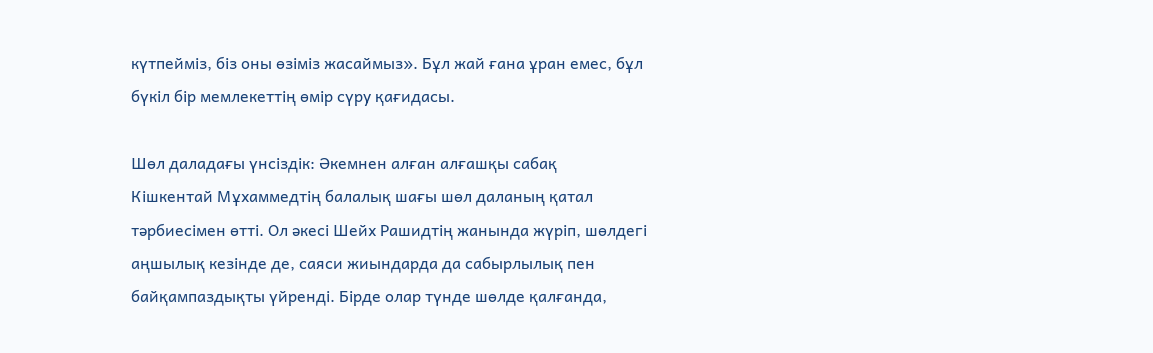күтпейміз, біз оны өзіміз жасаймыз». Бұл жай ғана ұран емес, бұл бүкіл бір мемлекеттің өмір сүру қағидасы.

Шөл даладағы үнсіздік: Әкемнен алған алғашқы сабақ
Кішкентай Мұхаммедтің балалық шағы шөл даланың қатал тәрбиесімен өтті. Ол әкесі Шейх Рашидтің жанында жүріп, шөлдегі аңшылық кезінде де, саяси жиындарда да сабырлылық пен байқампаздықты үйренді. Бірде олар түнде шөлде қалғанда,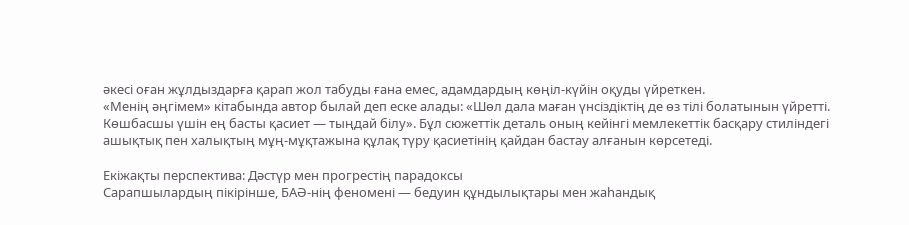әкесі оған жұлдыздарға қарап жол табуды ғана емес, адамдардың көңіл-күйін оқуды үйреткен.
«Менің әңгімем» кітабында автор былай деп еске алады: «Шөл дала маған үнсіздіктің де өз тілі болатынын үйретті. Көшбасшы үшін ең басты қасиет — тыңдай білу». Бұл сюжеттік деталь оның кейінгі мемлекеттік басқару стиліндегі ашықтық пен халықтың мұң-мұқтажына құлақ түру қасиетінің қайдан бастау алғанын көрсетеді.

Екіжақты перспектива: Дәстүр мен прогрестің парадоксы
Сарапшылардың пікірінше, БАӘ-нің феномені — бедуин құндылықтары мен жаһандық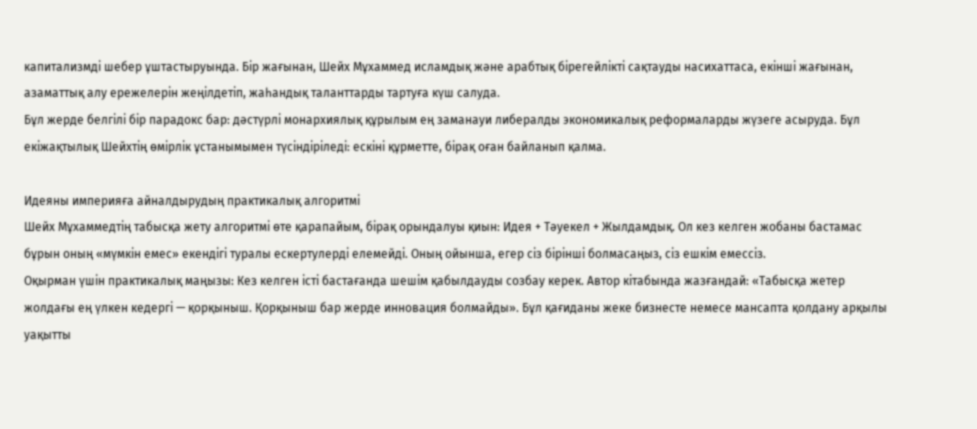капитализмді шебер ұштастыруында. Бір жағынан, Шейх Мұхаммед исламдық және арабтық бірегейлікті сақтауды насихаттаса, екінші жағынан, азаматтық алу ережелерін жеңілдетіп, жаһандық таланттарды тартуға күш салуда.
Бұл жерде белгілі бір парадокс бар: дәстүрлі монархиялық құрылым ең заманауи либералды экономикалық реформаларды жүзеге асыруда. Бұл екіжақтылық Шейхтің өмірлік ұстанымымен түсіндіріледі: ескіні құрметте, бірақ оған байланып қалма.

Идеяны империяға айналдырудың практикалық алгоритмі
Шейх Мұхаммедтің табысқа жету алгоритмі өте қарапайым, бірақ орындалуы қиын: Идея + Тәуекел + Жылдамдық. Ол кез келген жобаны бастамас бұрын оның «мүмкін емес» екендігі туралы ескертулерді елемейді. Оның ойынша, егер сіз бірінші болмасаңыз, сіз ешкім емессіз.
Оқырман үшін практикалық маңызы: Кез келген істі бастағанда шешім қабылдауды созбау керек. Автор кітабында жазғандай: «Табысқа жетер жолдағы ең үлкен кедергі — қорқыныш. Қорқыныш бар жерде инновация болмайды». Бұл қағиданы жеке бизнесте немесе мансапта қолдану арқылы уақытты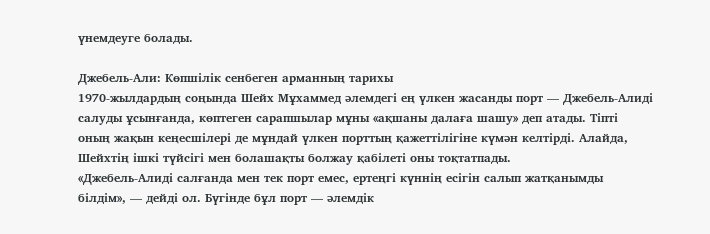үнемдеуге болады.

Джебель-Али: Көпшілік сенбеген арманның тарихы
1970-жылдардың соңында Шейх Мұхаммед әлемдегі ең үлкен жасанды порт — Джебель-Алиді салуды ұсынғанда, көптеген сарапшылар мұны «ақшаны далаға шашу» деп атады. Тіпті оның жақын кеңесшілері де мұндай үлкен порттың қажеттілігіне күмән келтірді. Алайда, Шейхтің ішкі түйсігі мен болашақты болжау қабілеті оны тоқтатпады.
«Джебель-Алиді салғанда мен тек порт емес, ертеңгі күннің есігін салып жатқанымды білдім», — дейді ол. Бүгінде бұл порт — әлемдік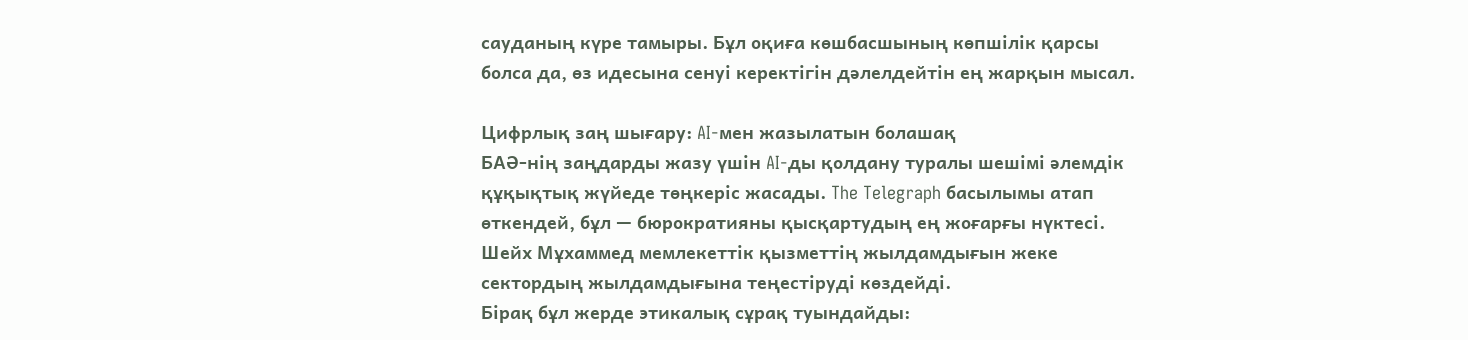сауданың күре тамыры. Бұл оқиға көшбасшының көпшілік қарсы болса да, өз идесына сенуі керектігін дәлелдейтін ең жарқын мысал.

Цифрлық заң шығару: AI-мен жазылатын болашақ
БАӘ-нің заңдарды жазу үшін AI-ды қолдану туралы шешімі әлемдік құқықтық жүйеде төңкеріс жасады. The Telegraph басылымы атап өткендей, бұл — бюрократияны қысқартудың ең жоғарғы нүктесі. Шейх Мұхаммед мемлекеттік қызметтің жылдамдығын жеке сектордың жылдамдығына теңестіруді көздейді.
Бірақ бұл жерде этикалық сұрақ туындайды: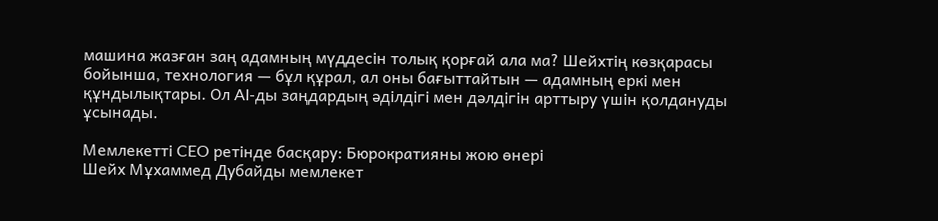машина жазған заң адамның мүддесін толық қорғай ала ма? Шейхтің көзқарасы бойынша, технология — бұл құрал, ал оны бағыттайтын — адамның еркі мен құндылықтары. Ол AI-ды заңдардың әділдігі мен дәлдігін арттыру үшін қолдануды ұсынады.

Мемлекетті CEO ретінде басқару: Бюрократияны жою өнері
Шейх Мұхаммед Дубайды мемлекет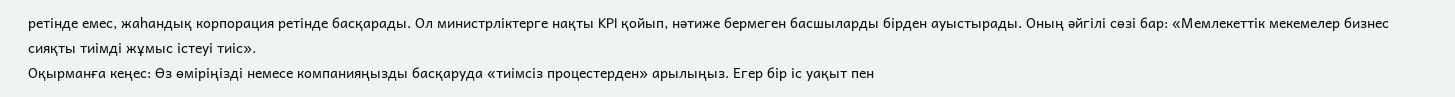ретінде емес, жаһандық корпорация ретінде басқарады. Ол министрліктерге нақты KPI қойып, нәтиже бермеген басшыларды бірден ауыстырады. Оның әйгілі сөзі бар: «Мемлекеттік мекемелер бизнес сияқты тиімді жұмыс істеуі тиіс».
Оқырманға кеңес: Өз өміріңізді немесе компанияңызды басқаруда «тиімсіз процестерден» арылыңыз. Егер бір іс уақыт пен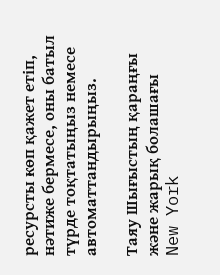ресурсты көп қажет етіп, нәтиже бермесе, оны батыл түрде тоқтатыңыз немесе автоматтандырыңыз.

Таяу Шығыстың қараңғы және жарық болашағы
New York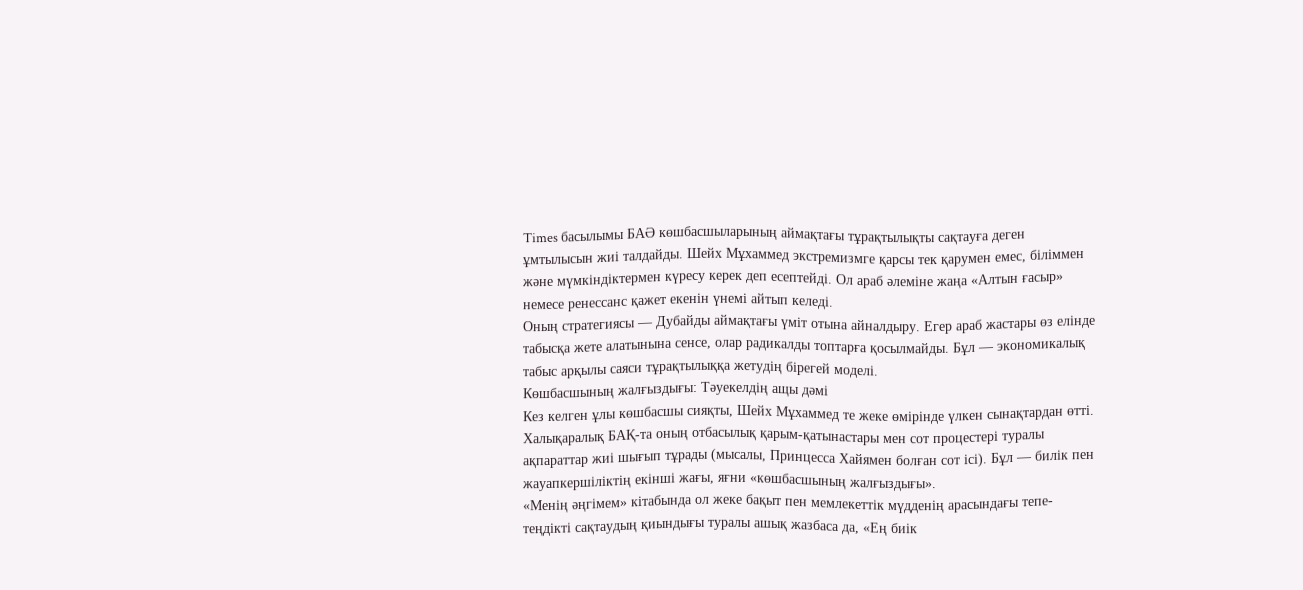Times басылымы БАӘ көшбасшыларының аймақтағы тұрақтылықты сақтауға деген ұмтылысын жиі талдайды. Шейх Мұхаммед экстремизмге қарсы тек қарумен емес, біліммен және мүмкіндіктермен күресу керек деп есептейді. Ол араб әлеміне жаңа «Алтын ғасыр» немесе ренессанс қажет екенін үнемі айтып келеді.
Оның стратегиясы — Дубайды аймақтағы үміт отына айналдыру. Егер араб жастары өз елінде табысқа жете алатынына сенсе, олар радикалды топтарға қосылмайды. Бұл — экономикалық табыс арқылы саяси тұрақтылыққа жетудің бірегей моделі.
Көшбасшының жалғыздығы: Тәуекелдің ащы дәмі
Кез келген ұлы көшбасшы сияқты, Шейх Мұхаммед те жеке өмірінде үлкен сынақтардан өтті. Халықаралық БАҚ-та оның отбасылық қарым-қатынастары мен сот процестері туралы ақпараттар жиі шығып тұрады (мысалы, Принцесса Хайямен болған сот ісі). Бұл — билік пен жауапкершіліктің екінші жағы, яғни «көшбасшының жалғыздығы».
«Менің әңгімем» кітабында ол жеке бақыт пен мемлекеттік мүдденің арасындағы тепе-теңдікті сақтаудың қиындығы туралы ашық жазбаса да, «Ең биік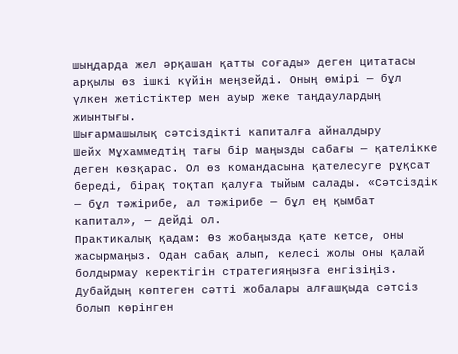шыңдарда жел әрқашан қатты соғады» деген цитатасы арқылы өз ішкі күйін меңзейді. Оның өмірі — бұл үлкен жетістіктер мен ауыр жеке таңдаулардың жиынтығы.
Шығармашылық сәтсіздікті капиталға айналдыру
Шейх Мұхаммедтің тағы бір маңызды сабағы — қателікке деген көзқарас. Ол өз командасына қателесуге рұқсат береді, бірақ тоқтап қалуға тыйым салады. «Сәтсіздік — бұл тәжірибе, ал тәжірибе — бұл ең қымбат капитал», — дейді ол.
Практикалық қадам: Өз жобаңызда қате кетсе, оны жасырмаңыз. Одан сабақ алып, келесі жолы оны қалай болдырмау керектігін стратегияңызға енгізіңіз. Дубайдың көптеген сәтті жобалары алғашқыда сәтсіз болып көрінген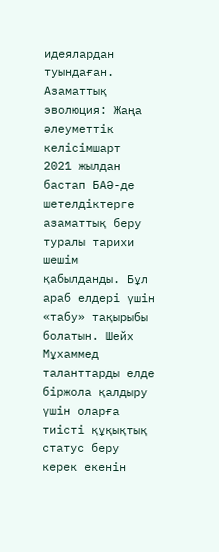идеялардан туындаған.
Азаматтық эволюция: Жаңа әлеуметтік келісімшарт
2021 жылдан бастап БАӘ-де шетелдіктерге азаматтық беру туралы тарихи шешім қабылданды. Бұл араб елдері үшін «табу» тақырыбы болатын. Шейх Мұхаммед таланттарды елде біржола қалдыру үшін оларға тиісті құқықтық статус беру керек екенін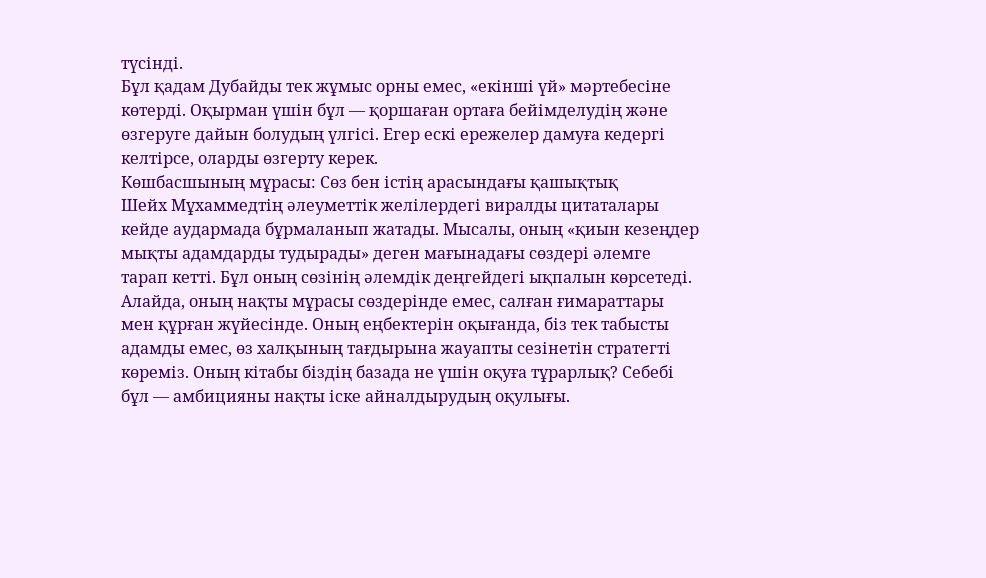түсінді.
Бұл қадам Дубайды тек жұмыс орны емес, «екінші үй» мәртебесіне көтерді. Оқырман үшін бұл — қоршаған ортаға бейімделудің және өзгеруге дайын болудың үлгісі. Егер ескі ережелер дамуға кедергі келтірсе, оларды өзгерту керек.
Көшбасшының мұрасы: Сөз бен істің арасындағы қашықтық
Шейх Мұхаммедтің әлеуметтік желілердегі виралды цитаталары кейде аудармада бұрмаланып жатады. Мысалы, оның «қиын кезеңдер мықты адамдарды тудырады» деген мағынадағы сөздері әлемге тарап кетті. Бұл оның сөзінің әлемдік деңгейдегі ықпалын көрсетеді.
Алайда, оның нақты мұрасы сөздерінде емес, салған ғимараттары мен құрған жүйесінде. Оның еңбектерін оқығанда, біз тек табысты адамды емес, өз халқының тағдырына жауапты сезінетін стратегті көреміз. Оның кітабы біздің базада не үшін оқуға тұрарлық? Себебі бұл — амбицияны нақты іске айналдырудың оқулығы.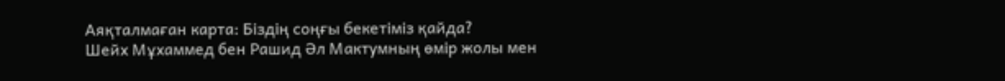Аяқталмаған карта: Біздің соңғы бекетіміз қайда?
Шейх Мұхаммед бен Рашид Әл Мактумның өмір жолы мен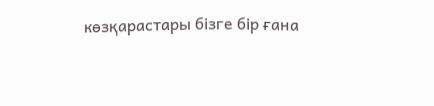көзқарастары бізге бір ғана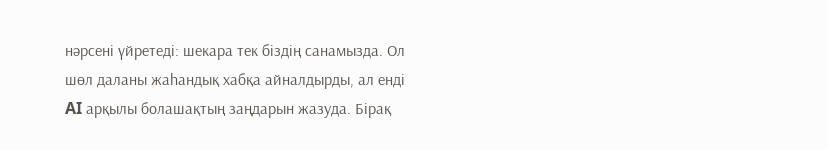нәрсені үйретеді: шекара тек біздің санамызда. Ол шөл даланы жаһандық хабқа айналдырды, ал енді AI арқылы болашақтың заңдарын жазуда. Бірақ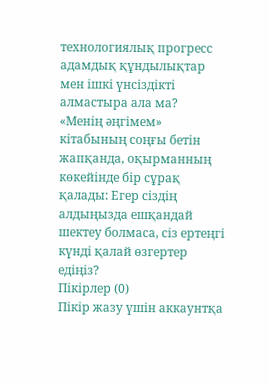технологиялық прогресс адамдық құндылықтар мен ішкі үнсіздікті алмастыра ала ма?
«Менің әңгімем» кітабының соңғы бетін жапқанда, оқырманның көкейінде бір сұрақ қалады: Егер сіздің алдыңызда ешқандай шектеу болмаса, сіз ертеңгі күнді қалай өзгертер едіңіз?
Пікірлер (0)
Пікір жазу үшін аккаунтқа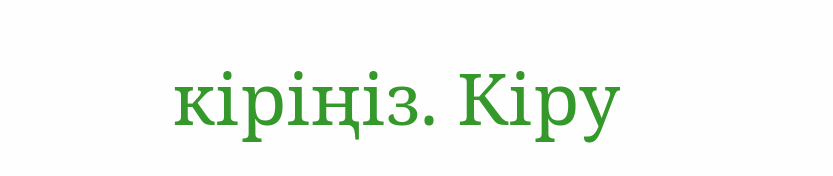кіріңіз. Кіру